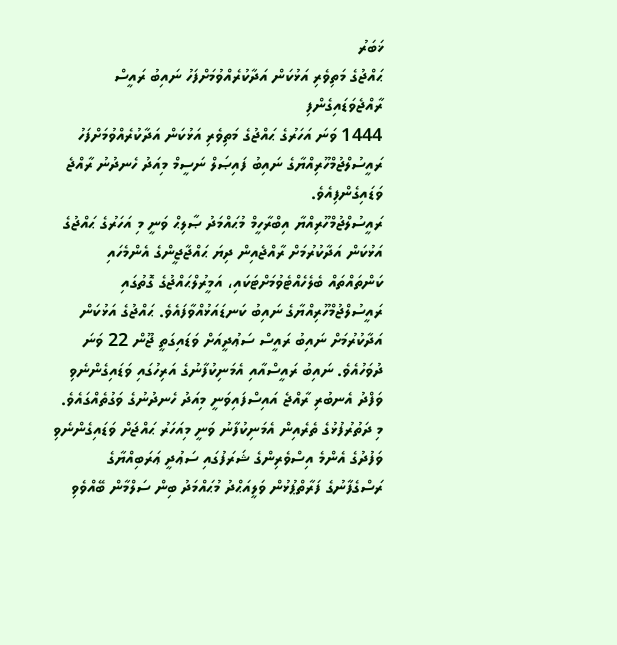ޚަބަރު
ޙައްޖުގެ މަތިވެރި އަޅުކަން އަދާކުރެއްވުމަށްފަހު ނައިބު ރައީސް ރާއްޖެވަޑައިގެންފި
1444 ވަނަ އަހަރުގެ ޙައްޖުގެ މަތިވެރި އަޅުކަން އަދާކުރެއްވުމަށްފަހު ރައީސުލްޖުމްހޫރިއްޔާގެ ނައިބު ފައިޞަލް ނަސީމް މިއަދު ހެނދުނު ރާއްޖެ ވަޑައިގެންފިއެވެ.
ރައީސުލްޖުމްހޫރިއްޔާ އިބްރާހީމް މުޙައްމަދު ޞާލިޙް ވަނީ މި އަހަރުގެ ޙައްޖުގެ އަޅުކަން އަދާކުރުމަށް ރާއްޖެއިން ދިޔަ ޙައްޖާޖީންގެ އެންމެހައި ކަންތައްތައް ބެލެހެއްޓެވުމަށްޓަކައި، އަމީރުލްޙައްޖުގެ ގޮތުގައި ރައީސުލްޖުމްހޫރިއްޔާގެ ނައިބު ކަނޑައަޅުއްވާފައެވެ. ޙައްޖުގެ އަޅުކަން އަދާކުރުމަށް ނައިބު ރައީސް ސަޢުދީއަށް ވަޑައިގަތީ ޖޫން 22 ވަނަ ދުވަހުއެވެ. ނައިބު ރައީސްއާއި އެމަނިކުފާނުގެ އަރިހުގައި ވަޑައިގެންނެވި ވަފްދު އެނބުރި ރާއްޖެ އައިސްފައިވަނީ މިއަދު ހެނދުނުގެ ވަގުތެއްގައެވެ.
މި ދަތުރުފުޅުގެ ތެރެއިން އެމަނިކުފާނު ވަނީ މިއަހަރު ޙައްޖަށް ވަޑައިގެންނެވި ވަފުދުގެ އެންމެ އިސްވެރިންގެ ޝަރަފުގައި ސަޢުދީ ޢަރަބިއްޔާގެ ރަސްގެފާނުގެ ފަރާތްޕުޅުން ވަލީއަޙްދު މުޙައްމަދު ބިން ސަލްމާން ބޭއްވެވި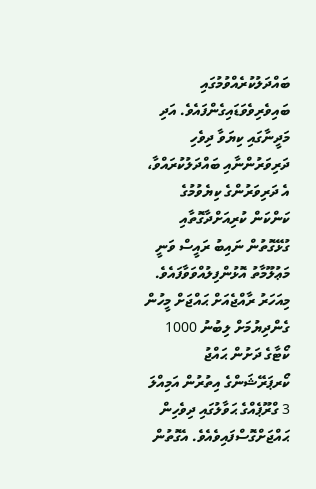ބައްދަލުކުރެއްވުމުގައި ބައިވެރިވެވަޑައިގެންފައެވެ. އަދި މަދީނާގައި ކިޔަވާ ދިވެހި ދަރިވަރުންނާއި ބައްދަލުކުރައްވާ، އެ ދަރިވަރުންގެ ކިޔެވުމުގެ ކަންކަން ކުރިއަށްދާގޮތާއި ގުޅޭގޮތުން ނައިބު ރައީސް ވަނީ މަޢުލޫމާތު އޮޅުންފިލުއްވަވާފައެވެ.
މިއަހަރު ރާއްޖެއަށް ޙައްޖަށް މީހުން ގެންދިޔުމަށް ލިބުނު 1000 ކޯޓާގެ ދަށުން ޙައްޖު ކޯރޕަރޭޝަންގެ އިތުރުން އަމިއްލަ 3 ގްރޫޕެއްގެ ޙަވާލުގައި ދިވެހިން ޙައްޖަށްގޮސްފައިވެއެވެ. އެގޮތުން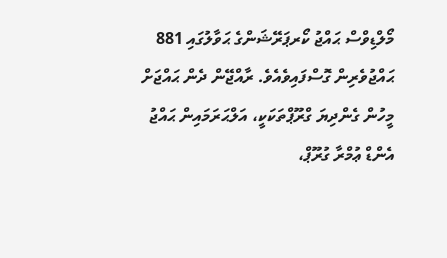މޯލްޑިވްސް ޙައްޖު ކޯރޕަރޭޝަންގެ ޙަވާލުގައި 881 ޙައްޖުވެރިން ގޮސްފައިވެއެވެ. ރާއްޖޭން ދެން ޙައްޖަށް މީހުން ގެންދިޔަ ގްރޫޕްތަކަކީ، އަލްޙަރަމައިން ޙައްޖު އެންޑް ޢުމްރާ ގުރޫޕް،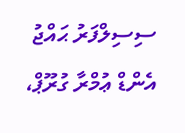ސިސިލްފަރު ޙައްޖު އެންޑް ޢުމްރާ ގުރޫޕް،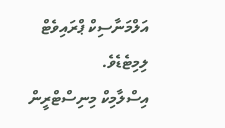އަލްމަނާސިކް ޕްރައިވެޓް ލިމިޓެޑެވެ.
އިސްލާމިކް މިނިސްޓްރީން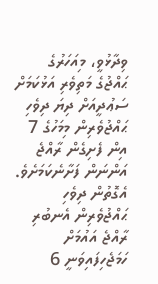ވިދާޅުވީ، މިއަހަރުގެ ޙައްޖުގެ މަތިވެރި އަޅުކަމަށް ސަޢުދީއަށް ދިޔަ ދިވެހި ޙައްޖުވެރިން މިމަހުގެ 7 އިން ފެށިގެން ރާއްޖެ އަންނަން ފަށާނެކަމަށެވެ. އެގޮތުން ދިވެހި ޙައްޖުވެރިން އެނބުރި ރާއްޖެ އައުމަށް ހަމަޖެހިފައިވަނީ 6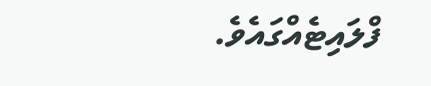ފްލައިޓެއްގައެވެ.